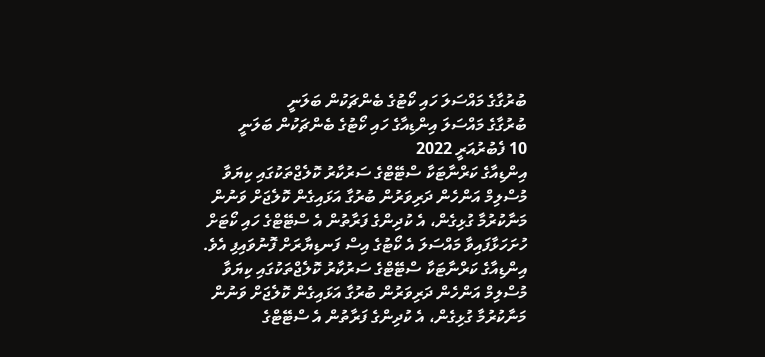ބުރުގާގެ މައްސަލަ ހައި ކޯޓުގެ ބެންޗަކުން ބަލަނީ
ބުރުގާގެ މައްސަލަ އިންޑިއާގެ ހައި ކޯޓުގެ ބެންޗަކުން ބަލަނީ
10 ފެބުރުއަރީ 2022
އިންޑިއާގެ ކަރްނާޓަކާ ސްޓޭޓްގެ ސަރުކާރު ކޮލެޖްތަކުގައި ކިޔަވާ މުސްލިމް އަންހެން ދަރިވަރުން ބުރުގާ އަޅައިގެން ކޮލެޖަށް ވަނުން މަނާކުރުމާ ގުޅިގެން، އެ ކުދިންގެ ފަރާތުން އެ ސްޓޭޓްގެ ހައި ކޯޓަށް ހުށަހަޅާފައިވާ މައްސަލަ އެ ކޯޓުގެ އިސް ފަނޑިޔާރަށް ފޮނުވައިފި އެވެ.
އިންޑިއާގެ ކަރްނާޓަކާ ސްޓޭޓްގެ ސަރުކާރު ކޮލެޖްތަކުގައި ކިޔަވާ މުސްލިމް އަންހެން ދަރިވަރުން ބުރުގާ އަޅައިގެން ކޮލެޖަށް ވަނުން މަނާކުރުމާ ގުޅިގެން، އެ ކުދިންގެ ފަރާތުން އެ ސްޓޭޓްގެ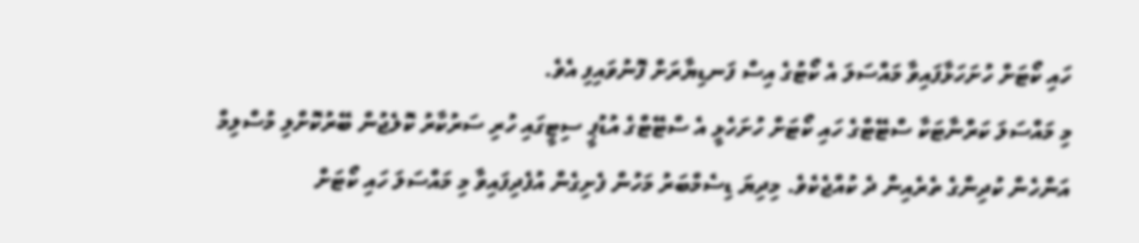ހައި ކޯޓަށް ހުށަހަޅާފައިވާ މައްސަލަ އެ ކޯޓުގެ އިސް ފަނޑިޔާރަށް ފޮނުވައިފި އެވެ.
މި މައްސަލަ ކަރްނާޓަކާ ސްޓޭޓްގެ ހައި ކޯޓަށް ހުށަހެޅީ އެ ސްޓޭޓްގެ އުޑުޕީ ސިޓީގައި ހުރި ސަރުކާރު ކޮލެޖުން ބޭރުކޮށްލި މުސްލިމް އަންހެން ކުދިންގެ ތެރެއިން ދެ ކުއްޖެކެވެ. މިދިޔަ ޑިސެމްބަރު މަހުން ފެށިގެން އުފެދިފައިވާ މި މައްސަލަ ހައި ކޯޓަށް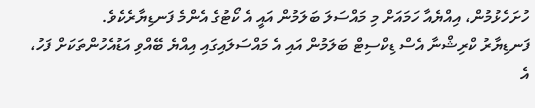ހުށަހެޅުމުން، އިއްޔެއާ ހަމައަށް މި މައްސަލަ ބަލަމުން އައީ އެ ކޯޓުގެ އެންމެ ފަނޑިޔާރެކެވެ.
ފަނޑިޔާރު ކްރިޝްނާ އެސް ޑިކްސިޓް ބަލަމުން އައި އެ މައްސަލައިގައި އިއްޔެ ބޭއްވި އަޑުއެހުންތަކަށް ފަހު، އެ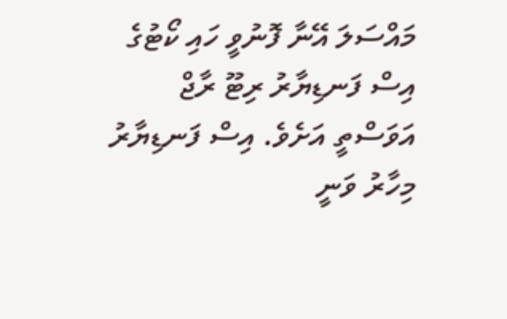މައްސަލަ އޭނާ ފޮނުވީ ހައި ކޯޓުގެ އިސް ފަނޑިޔާރު ރިޓޫ ރާޖް އަވަސްތީ އަށެވެ. އިސް ފަނޑިޔާރު މިހާރު ވަނީ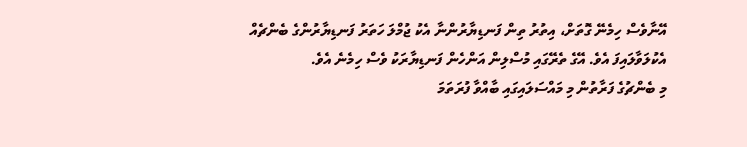އޭނާވެސް ހިމެނޭ ގޮތަށް، އިތުރު ތިން ފަނޑިޔާރުންނާ އެކު ޖުމްލަ ހަތަރު ފަނޑިޔާރުންގެ ބެންޗެއް އެކުލަވާލައިފަ އެވެ. އޭގެ ތެރޭގައި މުސްލިން އަންހެން ފަނޑިޔާރަކު ވެސް ހިމެނެ އެވެ.
މި ބެންޗުގެ ފަރާތުން މި މައްސަލައިގައި ބާއްވާ ފުރަތަމަ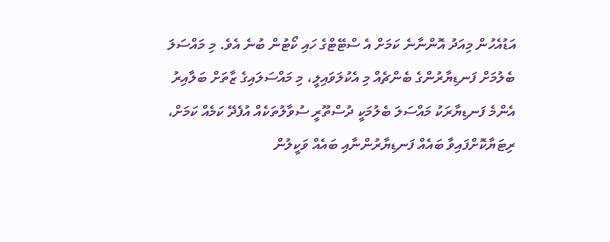އަޑުއެހުން މިއަދު އޮންނާނެ ކަމަށް އެ ސްޓޭޓްގެ ހައި ކޯޓުން ބުނެ އެވެ. މި މައްސަލަ ބެލުމަށް ފަނޑިޔާރުންގެ ބެންޗެއް މި އެކުލަވައިލީ، މި މައްސަލައިގެ ޒާތަށް ބަލާއިރު އެންމެ ފަނޑިޔާރަކު މައްސަލަ ބެލުމަކީ ދުސްތޫރީ ސުވާލުތަކެއް އުފެދޭ ކަމެއް ކަމަށް، ރިޓަޔާކޮށްފައިވާ ބައެއް ފަނޑިޔާރުންނާއި ބައެއް ވަކީލުން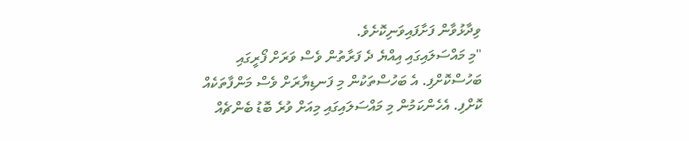ވިދާޅުވާން ފަށާފައިވަނިކޮށެވެ.
"މި މައްސަލައިގައި އިއްޔެ ދެ ފަރާތުން ވެސް ވަރަށް ފޯރީގައި ބަހުސްކޮށްފި. އެ ބަހުސްތަކުން މި ފަނޑިޔާރަށް ވެސް މަންފާތަކެއް ކޮށްފި. އެހެންކަމުން މި މައްސަލައިގައި މިއަށް ވުރެ ބޮޑު ބެންޗެއް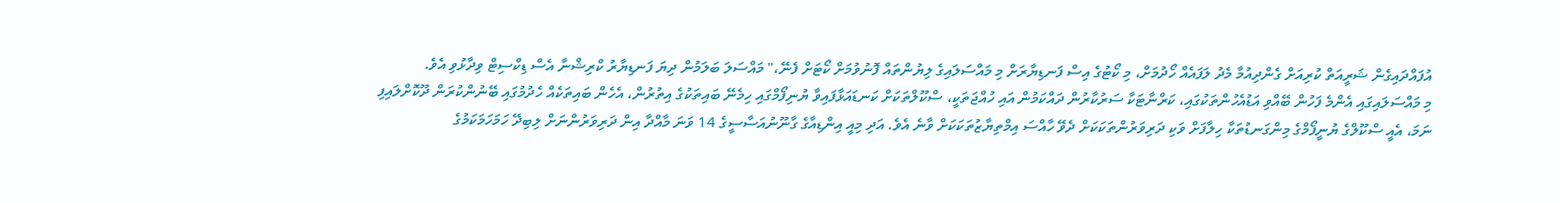އުފައްދައިގެން ޝަރީއަތް ކުރިއަށް ގެންދިއުމާ މެދު ލަފައެއް ހޯދުމަށް، މި ކޯޓުގެ އިސް ފަނޑިޔާރަށް މި މައްސަލައިގެ ލިޔުންތައް ފޮނުވުމަށް ކޯޓަށް ފެނޭ،" މައްސަލަ ބަލަމުން ދިޔަ ފަނޑިޔާރު ކްރިޝްނާ އެސް ޑިކްސިޓް ވިދާޅުވި އެވެ.
މި މައްސަލައިގައި އެންމެ ފަހުން ބޭއްވި އަޑުއެހުންތަކުގައި، ކަރްނާޓަކާ ސަރުކާރުން ދައްކަމުން އައި ހުއްޖަތަކީ، ސްކޫލްތަކަށް ކަނޑައަޅާފައިވާ ޔުނިފޯމްގައި ހިމެނޭ ބައިތަކުގެ އިތުރުން، އެހެން ބައިތަކެއް ހެދުމުގައި ބޭނުންކުރަން ދޫކޮށްލައިފި ނަމަ، އެއީ ސްކޫލްގެ ޔުނީފޯމްގެ މިންގަނޑުތަކާ ހިލާފަށް ވަކި ދަރިވަރުންތަކަކަށް ދެވޭ ހާއްސަ އިމްތިޔާޒުތަކަކަށް ވާނެ އެވެ. އަދި މިއީ އިންޑިއާގެ ގާނޫނުއަސާސީގެ 14 ވަނަ މާއްދާ އިން ދަރިވަރުންނަށް ލިބިދޭ ހަމަހަމަކަމުގެ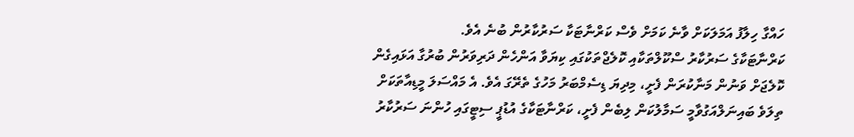ހައްގާ ހިލާފު އަމަލަކަށް ވާނެ ކަމަށް ވެސް ކަރްނާޓަކާ ސަރުކާރުން ބުނެ އެވެ.
ކަރްނާޓަކާގެ ސަރުކާރު ސްކޫލްތަކާއި ކޮލެޖްތަކުގައި ކިޔަވާ އަންހެން ދަރިވަރުން ބުރުގާ އަޅައިގެން ކޮލެޖަށް ވަނުން މަނާކުރަން ފެށީ، މިދިޔަ ޑިސެމްބަރު މަހުގެ ތެރޭގަ އެވެ. އެ މައްސަލަ މީޑިއާތަކަށް ތިލަވެ ބައިނަލްއަގުވާމީ ސަމާލުކަން ލިބެން ފެށީ، ކަރްނާޓަކާގެ އުޑުޕީ ސިޓީގައި ހުންނަ ސަރުކާރު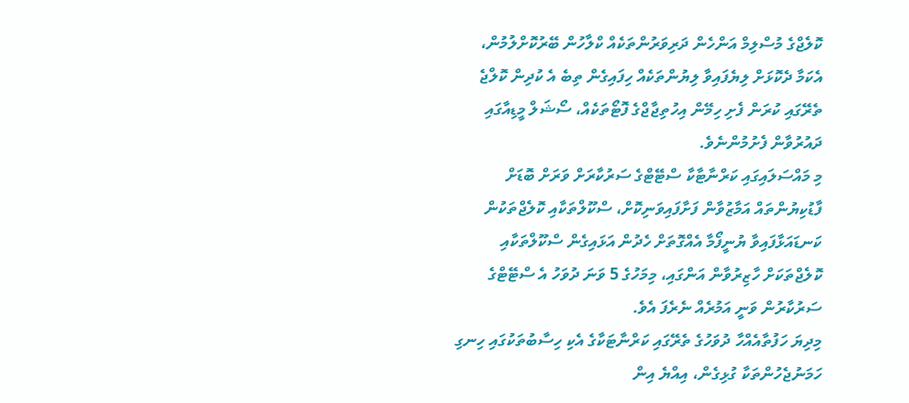ކޮލެޖްގެ މުސްލިމް އަންހެން ދަރިވަރުންތަކެއް ކްލާހުން ބޭރުކޮށްލުމުން، އެކަމާ ދެކޮޅަށް ލިޔެފައިވާ ލިޔުންތަކެއް ހިފައިގެން ތިބެ އެ ކުދިން ކޮލްޖެ ތެރޭގައި ކުރަން ފެށި ހިމޭން އިހުތިޖާޖްގެ ފޮޓޯތަކެއް، ސޯޝަލް މީޑިއާގައި ދައުރުވާން ފެށުމުންނެވެ.
މި މައްސަލައިގައި ކަރްނާޓާކާ ސްޓޭޓްގެ ސަރުކާރަށް ވަރަށް ބޮޑަށް ފާޑުކިޔުންތައް އަމާޒުވާން ފަށާފައިވަނިކޮށް، ސްކޫލްތަކާއި ކޮލެޖްތަކުން ކަނޑައަޅާފައިވާ ޔުނީފޯމާ އެއްގޮތަށް ހެދުން އަޅައިގެން ސްކޫލްތަކާއި ކޮލެޖްތަކަށް ހާޒިރުވާން އަންގައި، މިމަހުގެ 5 ވަނަ ދުވަހު އެ ސްޓޭޓްގެ ސަރުކާރުން ވަނީ އަމުރެއް ނެރެފަ އެވެ.
މިދިޔަ ހަފުތާއެއްހާ ދުވަހުގެ ތެރޭގައި ކަރްނާޓަކާގެ އެކި ހިސާބުތަކުގައި ހިނގި ހަމަނުޖެހުންތަކާ ގުޅިގެން، އިއްޔެ އިން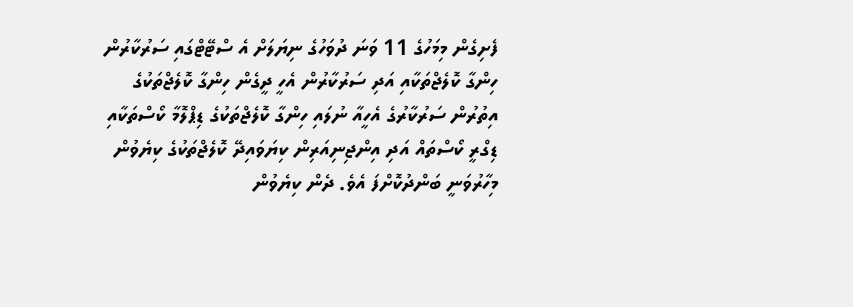ފެށިގެން މިމަހުގެ 11 ވަނަ ދުވަހުގެ ނިޔަލަށް އެ ސްޓޭޓްގައި ސަރުކާރުން ހިންގާ ކޮލެޖްތަކާއި އަދި ސަރުކާރުން އެހީ ދީގެން ހިންގާ ކޮލެޖްތަކުގެ އިތުރުން ސަރުކާރުގެ އެހީއާ ނުލައި ހިންގާ ކޮލެޖްތަކުގެ ޑިޕްލޮމާ ކޯސްތަކާއި ޑިގްރީ ކޯސްތައް އަދި އިންޖިނިއަރިން ކިޔަވައިދޭ ކޮލެޖްތަކުގެ ކިޔެވުން މިހާރުވަނީ ބަންދުކޮށްފަ އެވެ. ދެން ކިޔެވުން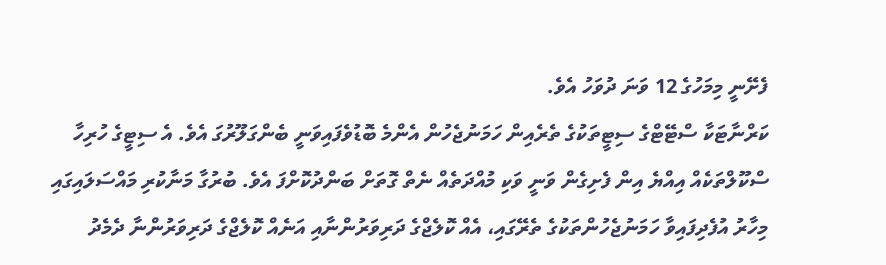ފެށޭނީ މިމަހުގެ 12 ވަނަ ދުވަހު އެވެ.
ކަރްނާޓަކާ ސްޓޭޓްގެ ސިޓީތަކުގެ ތެރެއިން ހަމަނުޖެހުން އެންމެ ބޮޑުވެފައިވަނީ ބެންގަލޫރުގަ އެވެ. އެ ސިޓީގެ ހުރިހާ ސްކޫލްތަކެއް އިއްޔެ އިން ފެށިގެން ވަނީ ވަކި މުއްދަތެއް ނެތް ގޮތަށް ބަންދުކޮށްފަ އެވެ. ބުރުގާ މަނާކުރި މައްސަލައިގައި މިހާރު އުފެދިފައިވާ ހަމަނުޖެހުންތަކުގެ ތެރޭގައި، އެއް ކޮލެޖްގެ ދަރިވަރުންނާއި އަނެއް ކޮލެޖްގެ ދަރިވަރުންނާ ދެމެދު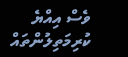ވެސް އިއްޔެ ކުރިމަތިލުންތައް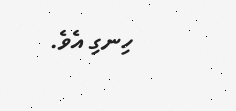ހިނގި އެވެ.